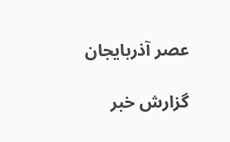عصر آذربایجان

گزارش خبر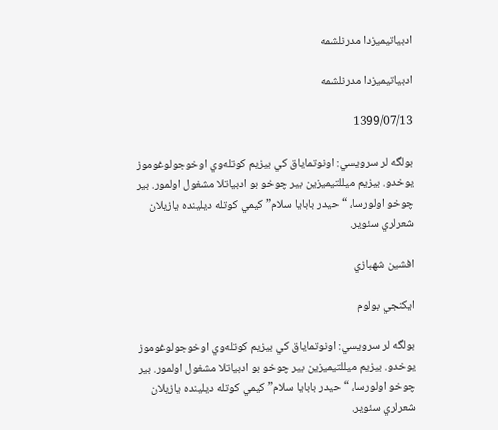ادبياتيميزدا مدرنلشمه

ادبياتيميزدا مدرنلشمه

1399/07/13

بولگه لر سرويسي: اونوتماياق کي بيزيم کوتله‌وي اوخوجولوغوموز يوخدو. بيزيم ميللتيميزين بير چوخو بو ادبياتلا مشغول اولمور. بير چوخو اولورسا، “حيدر بابايا سلام” کيمي کوتله ديلينده يازيلان شعرلري سئوير.

افشين شهبازي

ايکنجي بولوم

بولگه لر سرويسي: اونوتماياق کي بيزيم کوتله‌وي اوخوجولوغوموز يوخدو. بيزيم ميللتيميزين بير چوخو بو ادبياتلا مشغول اولمور. بير چوخو اولورسا، “حيدر بابايا سلام” کيمي کوتله ديلينده يازيلان شعرلري سئوير.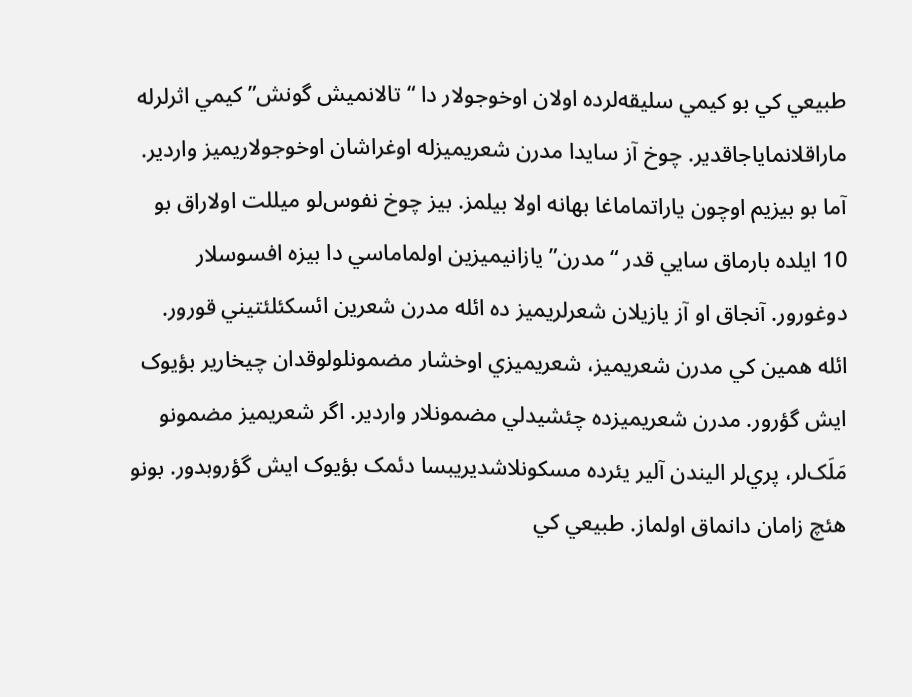طبيعي کي بو کيمي سليقه‌لرده اولان اوخوجولار دا “تالانميش گونش” کيمي اثرلرله ماراقلانماياجاقدير. چوخ آز سايدا مدرن شعريميزله اوغراشان اوخوجولاريميز واردير. آما بو بيزيم اوچون ياراتماماغا بهانه اولا بيلمز. بيز چوخ نفوس‌لو ميللت اولاراق بو 10 ايلده بارماق سايي قدر “مدرن” يازانيميزين اولماماسي دا بيزه افسوسلار دوغورور. آنجاق او آز يازيلان شعرلريميز ده ائله مدرن شعرين ائسکئلئتيني قورور. ائله همين کي مدرن شعريميز، شعريميزي اوخشار مضمونلولوقدان چيخارير بؤيوک ايش گؤرور. مدرن شعريميزده چئشيدلي مضمونلار واردير. اگر شعريميز مضمونو مَلَک‌لر، پر‌ي‌لر اليندن آلير يئرده مسکونلاشديريبسا دئمک بؤيوک ايش گؤروبدور. بونو هئچ زامان دانماق اولماز. طبيعي کي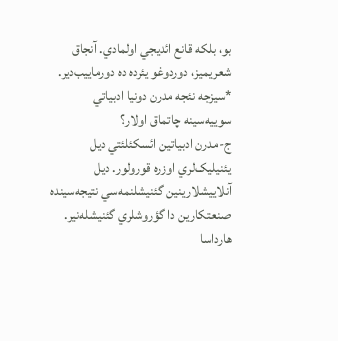بو، بلکه قانع ائديجي اولمادي. آنجاق شعريميز، دوردوغو يئرده ده دورماييب‌دير.
*سيزجه نئجه مدرن دونيا ادبياتي سوييه‌سينه چاتماق اولار؟
ج-مدرن ادبياتين ائسکئلئتي ديل يئنيليک‌لري اوزره قورولور. ديل آنلاييشلارينين گئنيشلنمه‌سي نتيجه‌سينده صنعتکارين دا گؤروشلري گئنيشله‌‌نير. هارداسا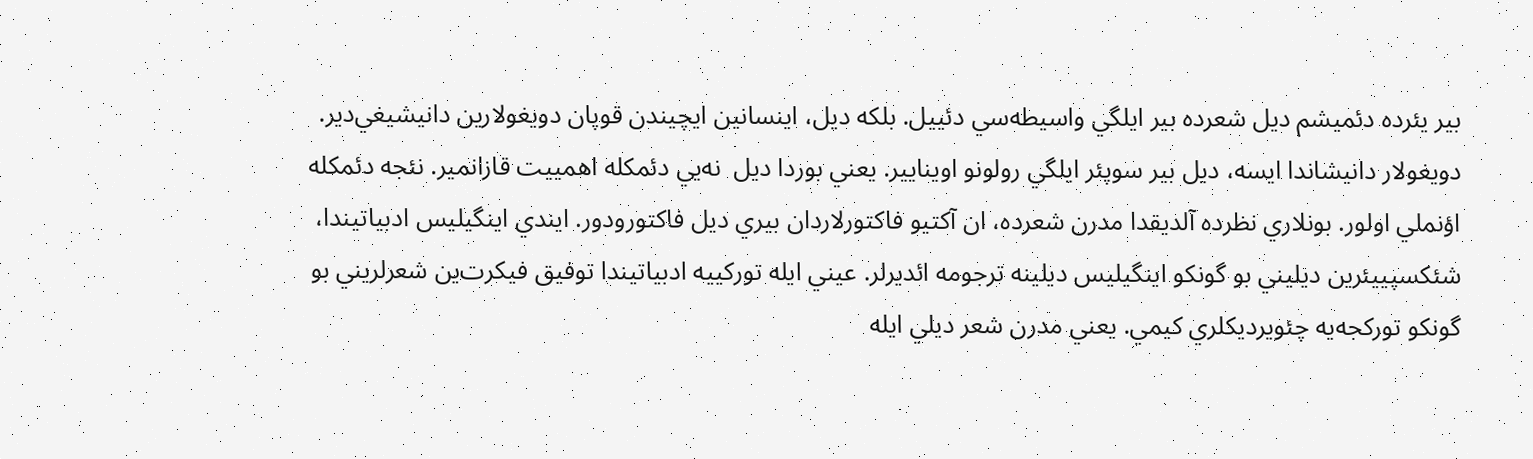بير يئرده دئميشم ديل شعرده بير ايلگي واسيطه‌سي دئييل. بلکه ديل، اينسانين ايچيندن قوپان دويغولارين دانيشيغي‌دير. دويغولار دانيشاندا ايسه، ديل بير سوپئر ايلگي رولونو اوينايير. يعني بوردا ديل  نه‌يي دئمکله اهمييت قازانمير. نئجه دئمکله اؤنملي اولور. بونلاري نظرده آلديقدا مدرن شعرده، ان آکتيو فاکتورلاردان بيري ديل فاکتورودور. ايندي اينگيليس ادبياتيندا، شئکسپييئرين ديليني بو گونکو اينگيليس ديلينه ترجومه ائديرلر. عيني ايله تورکييه ادبياتيندا توفيق فيکرت‌ين شعرلريني بو گونکو تورکجه‌يه چئويرديکلري کيمي. يعني مدرن شعر ديلي ايله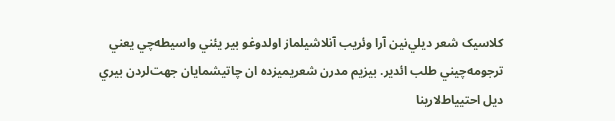کلاسيک شعر ديلي‌نين آرا وئريب آنلاشيلماز اولدوغو بير يئني واسيطه‌چي يعني ترجومه‌چيني طلب ائدير. بيزيم مدرن شعريميزده ان چاتيشمايان جهت‌لردن بيري ديل احتيياط‌لارينا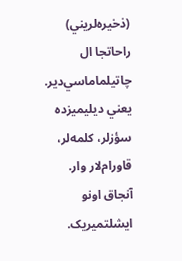(ذخيره‌لريني) راحاتجا ال چاتيلماماسي‌دير. يعني ديليميزده سؤزلر، کلمه‌لر، قاورام‌لار وار. آنجاق اونو ايشلتميريک.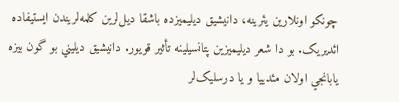چونکو اونلارين يئرينه، دانيشيق ديليميزده باشقا ديل‌لرين کلمه‌لريندن ايستيفاده ائديريک. بو دا شعر ديليميزين پتانسيلينه تأثير قويور. دانيشيق ديليني بو گون بيزه يابانجي اولان مئدييا و يا درسليک‌لر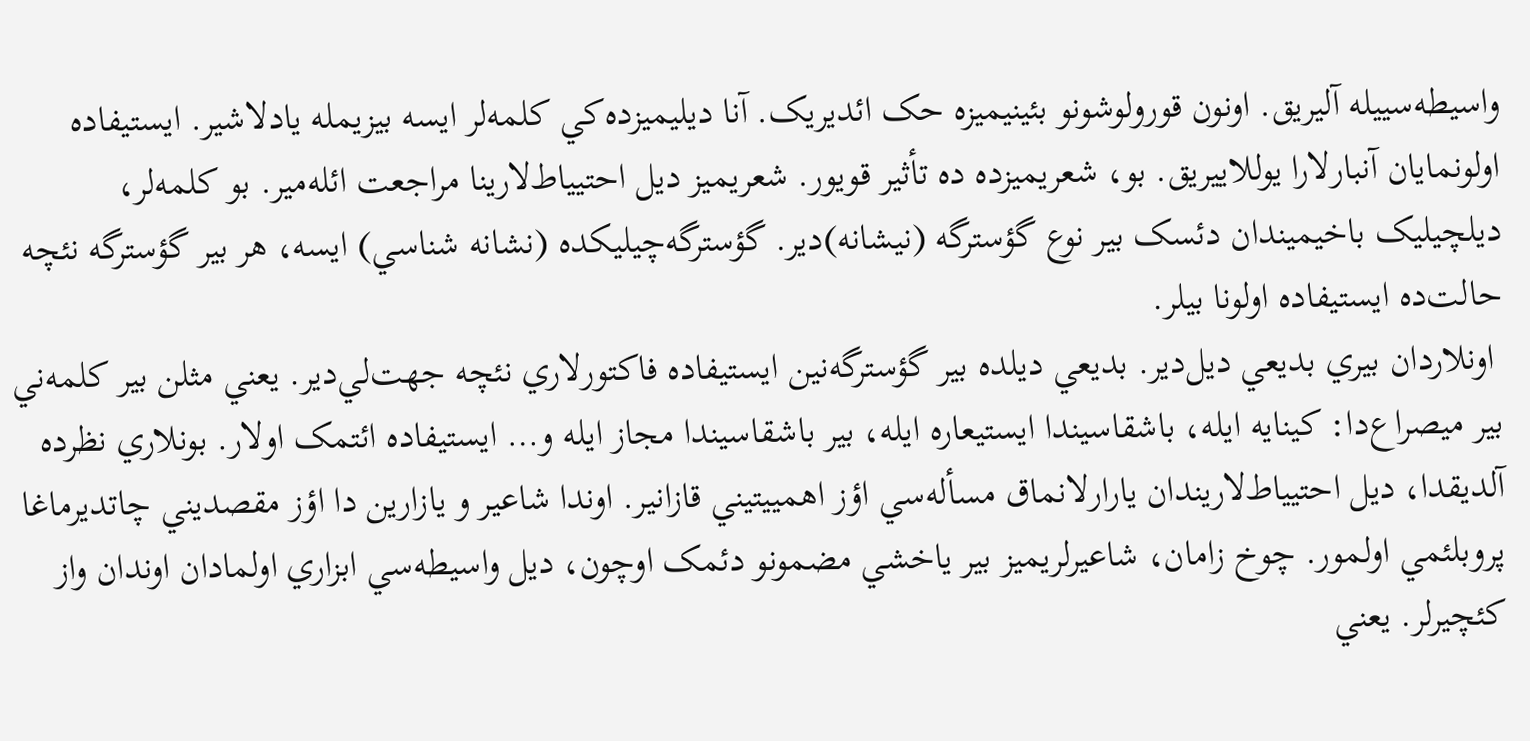واسيطه‌سييله آليريق. اونون قورولوشونو بئينيميزه حک ائديريک. آنا ديليميزده‌کي کلمه‌لر ايسه بيزيمله يادلاشير. ايستيفاده اولونمايان آنبارلارا يوللاييريق. بو، شعريميزده ده تأثير قويور. شعريميز ديل احتيياط‌لارينا مراجعت ائله‌مير. بو کلمه‌لر، ديلچيليک باخيميندان دئسک بير نوع گؤسترگه (نيشانه)دير. گؤسترگه‌چيليکده (نشانه شناسي) ايسه، هر بير گؤسترگه نئچه حالت‌ده ايستيفاده اولونا بيلر.
 اونلاردان بيري بديعي ديل‌دير. بديعي ديلده بير گؤسترگه‌نين ايستيفاده فاکتورلاري نئچه جهت‌لي‌دير. يعني مثلن بير کلمه‌ني بير ميصراع‌دا: کينايه ايله، باشقاسيندا ايستيعاره ايله، بير باشقاسيندا مجاز ايله و… ايستيفاده ائتمک اولار. بونلاري نظرده آلديقدا، ديل احتيياط‌لاريندان يارارلانماق مسأله‌سي اؤز اهمييتيني قازانير. اوندا شاعير و يازارين‌ دا اؤز مقصديني چاتديرماغا پروبلئمي اولمور. چوخ زامان، شاعيرلريميز بير ياخشي مضمونو دئمک اوچون، ديل واسيطه‌سي ابزاري اولمادان اوندان واز کئچيرلر. يعني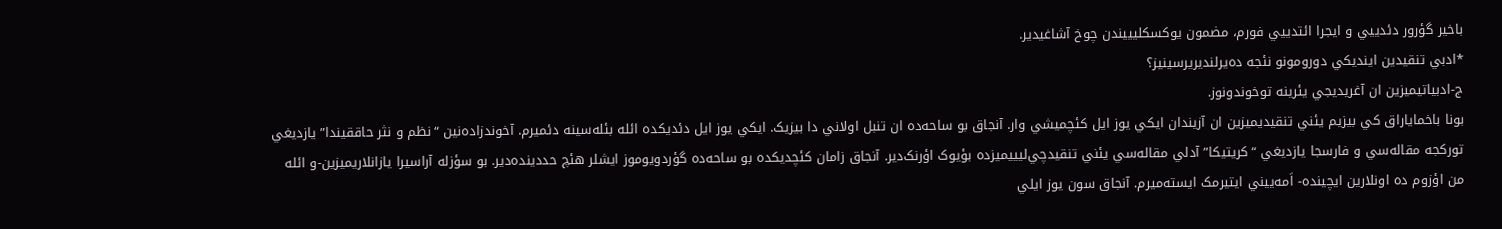باخير گؤرور دئدييي و ايجرا ائتدييي فورم، مضمون يوکسکليييندن چوخ آشاغيدير.
*ادبي تنقيدين اينديکي دورومونو نئجه ده‌يرلنديريرسينيز؟
ج-ادبياتيميزين ان آغريديجي يئرينه توخوندونوز.
بونا باخماياراق کي بيزيم يئني تنقيديميزين ان آزيندان ايکي يوز ايل کئچميشي وار. آنجاق بو ساحه‌ده ان تنبل اولاني دا بيزيک. ايکي يوز ايل دئديکده ائله ‌بئله‌سينه دئميرم. آخوندزاده‌نين “نظم و نثر حاققيندا” يازديغي تورکجه مقاله‌سي و فارسجا يازديغي “کريتيکا” آدلي مقاله‌سي يئني تنقيدچي‌ليييميزده بؤيوک اؤرنک‌دير. آنجاق زامان کئچديکده بو ساحه‌ده گؤردويوموز ايشلر هئچ حددينده‌دير. بو سؤزله آراسيرا يازانلاريميزين-و ائله من اؤزوم ده اونلارين ايچينده- اَمه‌ييني ايتيرمک ايسته‌ميرم. آنجاق سون يوز ايلي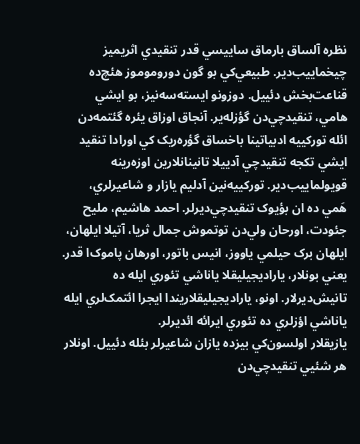نظره آلساق بارماق ساييسي قدر تنقيدي اثريميز چيخماييب‌دير. طبيعي‌کي بو گون دوروموموز هئچ‌ده قناعت‌بخش دئييل. دوزونو ايسته‌سه‌نيز، بو ايشي هامي، تنقيد‌چي‌دن گؤزله‌ير. آنجاق اوزاق يئره گئتمه‌دن ائله تورکييه ادبياتينا باخساق گؤره‌ريک کي اورادا تنقيد ايشي تکجه تنقيد‌چي آدييلا تانينانلارين اوزه‌رينه قويولماييب‌دير. تورکييه‌نين آدليم يازار و شاعيرلري، هَمي ده ان بؤيوک تنقيد‌چي‌دير‌لر. احمد هاشيم، مليح جئودت، اورحان ولي‌دن توتموش جمال ثريا، آتيلا ايلهان، ايلهان برک حيلمي ياووز، انيس باتور، اورهان پاموک‌ا قدر. يعني بونلار، ياراديجيليقلا ياناشي تئوري ‌ايله‌ ده تانيش‌ديرلار. اونو، ياراديجيليقلاريندا ايجرا ائتمک‌لري ايله ياناشي اؤزلري‌ ده تئوري ايرائه ائديرلر.
يازيقلار اولسون‌کي بيزده يازان شاعير‌لر بئله دئييل. اونلار هر شئيي تنقيد‌چي‌دن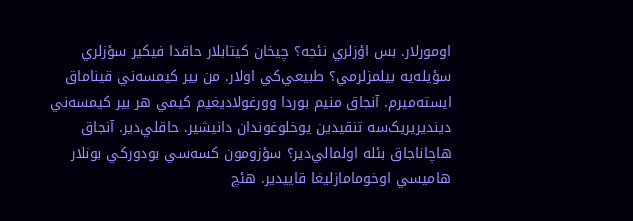اومورلار. بس اؤزلري نئجه؟ چيخان کيتابلار حاقدا فيکير سؤزلري سؤيله‌يه بيلمزلرمي؟ طبيعي‌کي اولار. من بير کيمسه‌ني قيناماق ايسته‌ميرم. آنجاق منيم بوردا وورغولاديغيم کيمي هر بير کيمسه‌ني دينديريريک‌سه تنقيدين يوخلوغوندان دانيشير. حاقلي‌دير. آنجاق هاچاناجاق بئله اولمالي‌دير؟ سؤزومون کسه‌سي بودورکي بونلار هاميسي اوخومامازليغا قاييدير. هئچ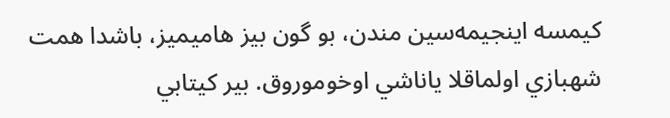کيمسه اينجيمه‌سين مندن، بو گون بيز هاميميز، باشدا همت شهبازي اولماقلا ياناشي اوخوموروق. بير کيتابي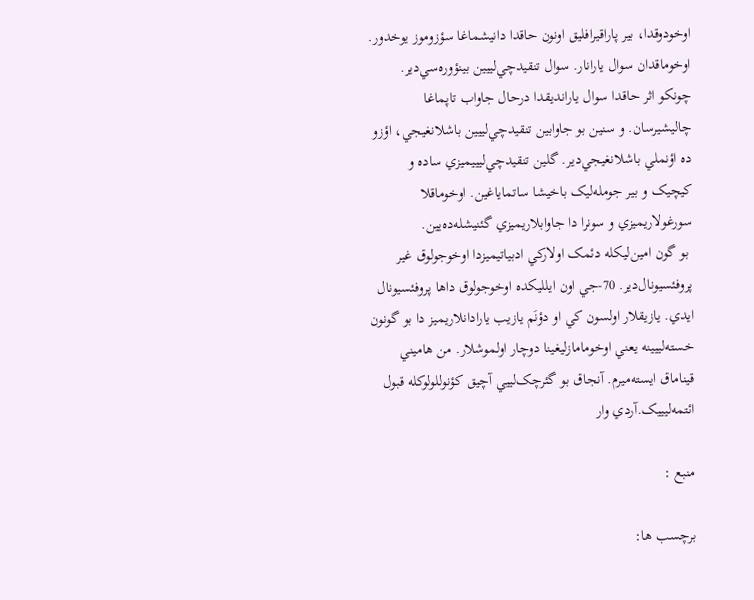اوخودوقدا، بير پاراقيرافليق اونون حاقدا دانيشماغا سؤزوموز يوخدور. اوخوماقدان سوال يارانار. سوال تنقيدچي‌لييين بينؤوره‌سي‌دير. چونکو اثر حاقدا سوال يارانديقدا درحال جاواب تاپماغا چاليشيرسان. و سنين بو جاوابين تنقيدچي‌لييين باشلانغيجي، اؤزو ده اؤنملي باشلانغيجي‌دير. گلين تنقيدچي‌ليييميزي ساده و کيچيک و بير جومله‌ليک باخيشا ساتماياغين. اوخوماقلا سورغولاريميزي و سونرا دا جاوابلاريميزي گئنيشله‌ده‌يين.
 بو گون امين‌ليکله دئمک اولارکي ادبياتيميزدا اوخوجولوق غير پروفئسيونال‌دير. 70-جي اون ايلليکده اوخوجولوق داها پروفئسيونال ايدي. يازيقلار اولسون کي او دؤنَم يازيب يارادانلاريميز دا بو گونون خسته‌لييينه يعني اوخومامازليغينا دوچار اولموشلار. من هاميني قيناماق ايسته‌ميرم. آنجاق بو گئرچک‌لييي آچيق کؤنوللولوکله قبول ائتمه‌ليييک.آردي وار

منبع :

برچسب ها: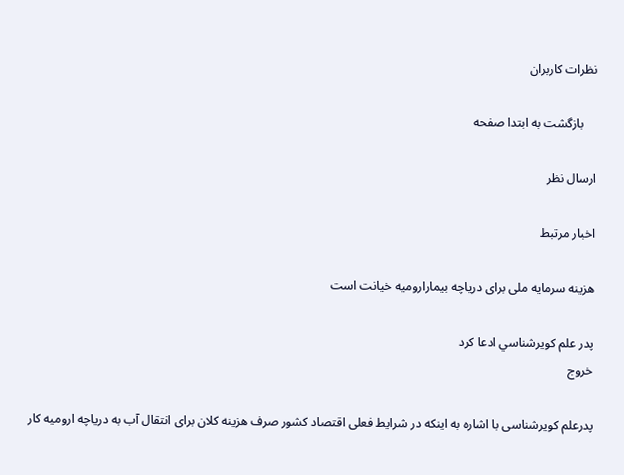نظرات کاربران

    بازگشت به ابتدا صفحه

ارسال نظر

اخبار مرتبط

هزینه سرمایه ملی برای دریاچه ‌بیمارارومیه خیانت است

پدر علم کويرشناسي ادعا كرد
خروج

پدرعلم کویرشناسی با اشاره به اینکه در شرایط فعلی اقتصاد کشور صرف هزینه کلان برای انتقال آب به دریاچه ارومیه کار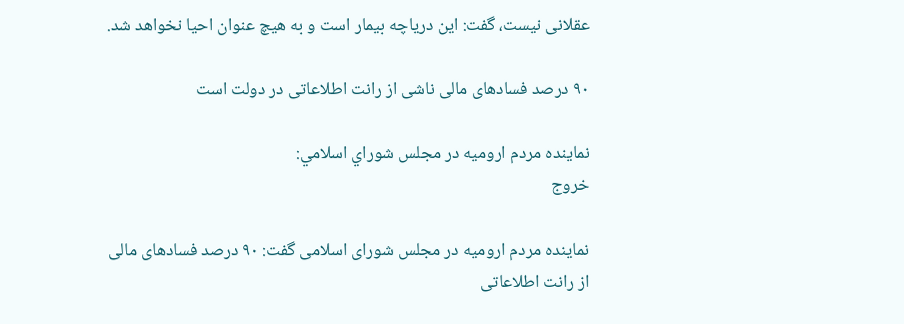عقلانی نیست، گفت: این دریاچه بیمار است و به هیچ عنوان احیا نخواهد شد.

۹۰ درصد فسادهای مالی ناشی از رانت اطلاعاتی در دولت است

نماينده مردم اروميه در مجلس شوراي اسلامي:
خروج

نماینده مردم ارومیه در مجلس شورای اسلامی گفت: ۹۰ درصد فسادهای مالی از رانت اطلاعاتی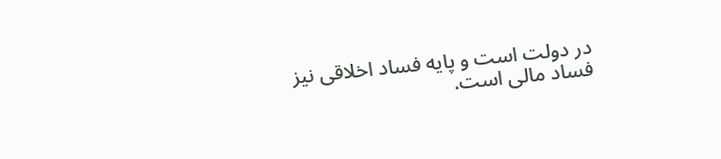در دولت است و پایه فساد اخلاقی نیز فساد مالی است.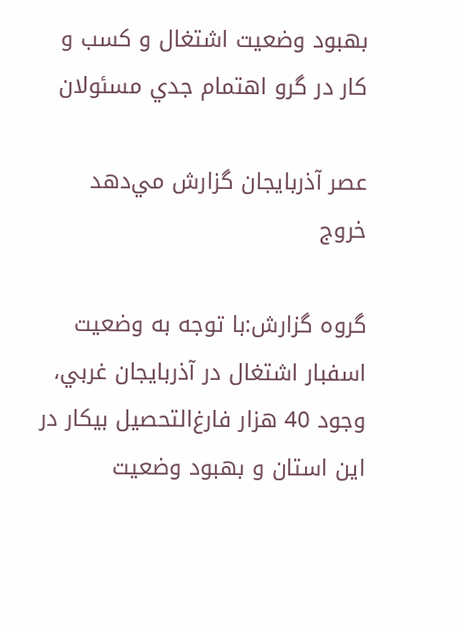بهبود وضعيت اشتغال و کسب و کار در گرو اهتمام جدي مسئولان

عصر آذربایجان گزارش مي‌دهد
خروج

گروه گزارش:با توجه به وضعيت اسفبار اشتغال در آذربايجان غربي، وجود 40 هزار فارغ‌التحصيل بيکار در اين استان و بهبود وضعيت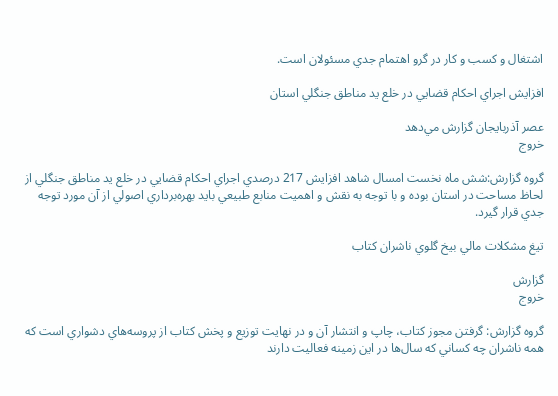اشتغال و کسب و کار در گرو اهتمام جدي مسئولان است.

افزايش اجراي احکام قضايي در خلع يد مناطق جنگلي استان

عصر آذربایجان گزارش مي‌دهد
خروج

گروه گزارش:شش ماه نخست امسال شاهد افزايش 217 درصدي اجراي احکام قضايي در خلع يد مناطق جنگلي از لحاظ مساحت در استان بوده و با توجه به نقش و اهميت منابع طبيعي بايد بهره‌برداري اصولي از آن مورد توجه جدي قرار گيرد.

تيغ مشکلات مالي بيخ‌ گلوي ناشران کتاب

گزارش
خروج

گروه گزارش: گرفتن مجوز کتاب، چاپ و انتشار آن و در ‌‌نهايت توزيع و پخش کتاب از پروسه‌هاي دشواري است که همه ناشران چه کساني که سال‌ها در اين زمينه فعاليت دارند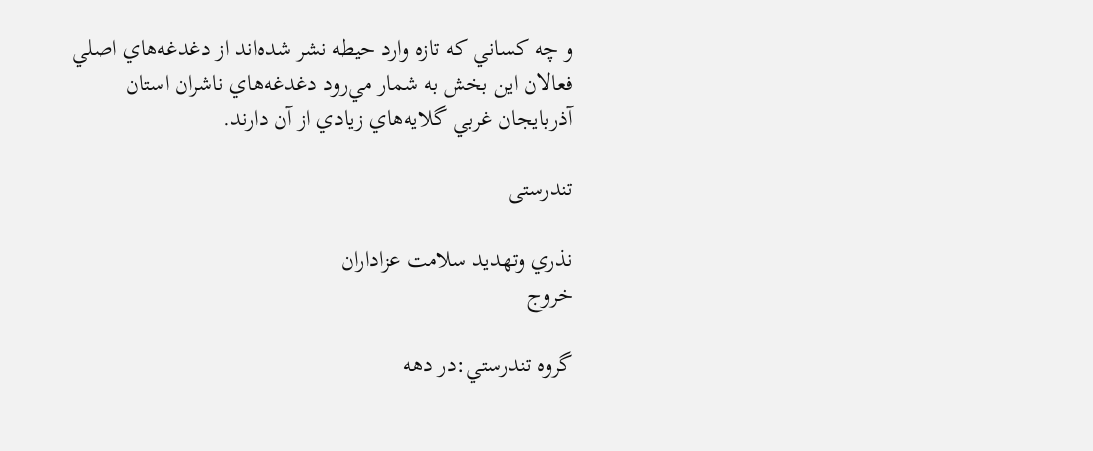و چه کساني که تازه وارد حيطه نشر شده‌اند از دغدغه‌هاي اصلي فعالان اين بخش به شمار مي‌رود دغدغه‌هاي ناشران استان آذربايجان غربي گلايه‌هاي زيادي از آن دارند.

تندرستی

نذري وتهديد سلامت عزاداران
خروج

گروه تندرستي:در دهه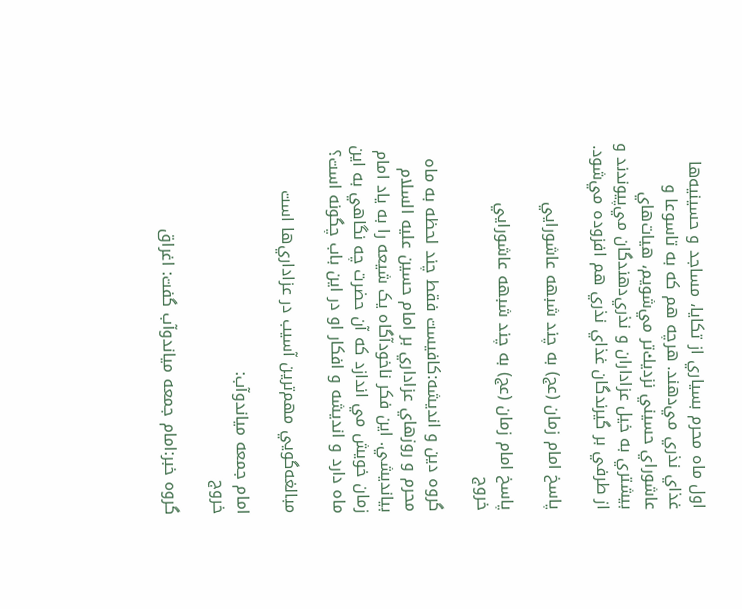اول ماه محرم بسياري از تكايا، مساجد و حسينيه‌ها غذاي نذري مي‌دهند. هرچه هم كه به تاسوعا و عاشوراي حسيني نزديك‌تر مي‌شويم، هيات‌هاي بيشتري به خيل عزاداران و نذري‌دهندگان مي‌پيوندند و از طرفي بر گيرندگان غذاي نذري هم افزوده مي‌شود.

پاسخ امام زمان (عج) به چند شبهه عاشورايي

پاسخ امام زمان (عج) به چند شبهه عاشورايي
خروج

گروه دين و انديشه:کافيست فقط چند لحظه به ماه محرم و روزهاي عزاداري بر امام حسين عليه السلام بيانديشي. اين فکر ناخودآگاه يک شيعه را به ياد امام زمان خويش مي اندازد که آن حضرت چه نگاهي به اين ماه دارد و انديشه و افکار او در اين باب چگونه است؟

مبالغه‌گويي مهم‌ترين آسيب در عزاداري‌ها است

امام جمعه مياندوآب:
خروج

گروه خبر:امام جمعه مياندوآب گفت: اغراق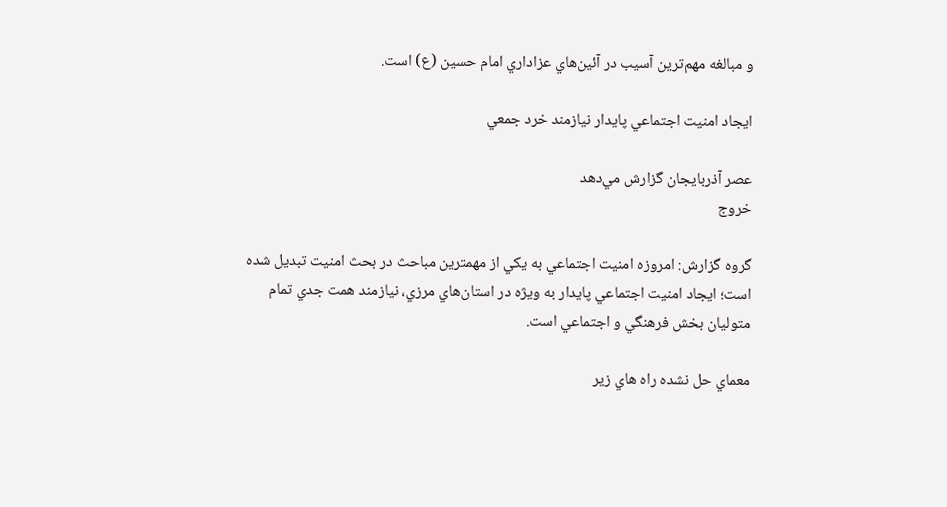و مبالغه مهم‌ترين آسيب در آئين‌‌هاي عزاداري امام حسين (ع) است.

ايجاد امنيت اجتماعي پايدار نيازمند خرد جمعي

عصر آذربايجان گزارش مي‌دهد
خروج

گروه گزارش: امروزه امنيت اجتماعي به يکي از مهمترين مباحث در بحث امنيت تبديل شده است؛ ايجاد امنيت اجتماعي پايدار به ويژه در استان‌هاي مرزي، نيازمند همت جدي تمام متوليان بخش فرهنگي و اجتماعي است.

معماي حل نشده راه هاي زير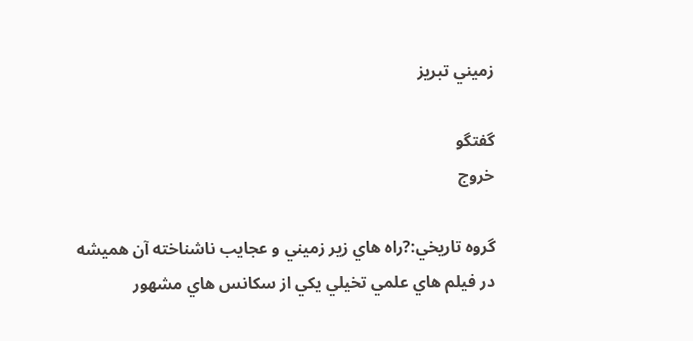زميني تبريز

گفتگو
خروج

گروه تاريخي:?راه هاي زير زميني و عجايب ناشناخته آن هميشه در فيلم هاي علمي تخيلي يکي از سکانس هاي مشهور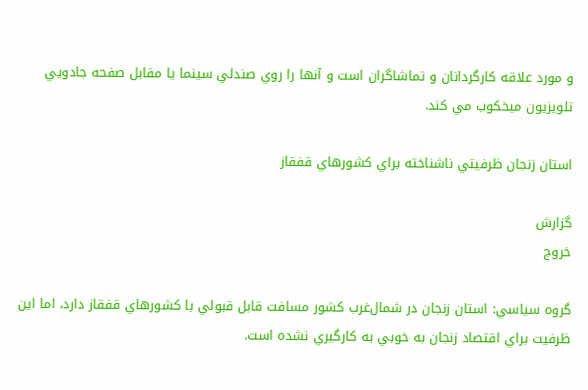و مورد علاقه کارگردانان و تماشاگران است و آنها را روي صندلي سينما يا مقابل صفحه جادويي تلويزيون ميخکوب مي کند.

استان زنجان ظرفيتي ناشناخته براي کشورهاي قفقاز

گزارش
خروج

گروه سياسي: استان زنجان در شمال‌غرب کشور مسافت قابل قبولي با کشورهاي قفقاز دارد، اما اين ظرفيت براي اقتصاد زنجان به خوبي به کارگيري نشده است.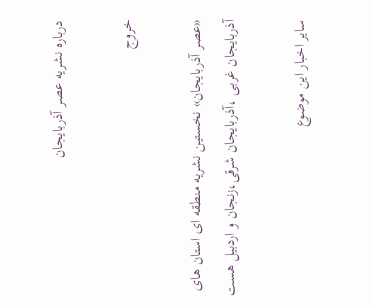درباره نشریه عصر آذربایجان

خروج

«عصر آذربایجان» نخستین نشریه منطقه ای استان های آذربایجان غربی ،آذربایجان شرقی،زنجان و اردبیل هست

سایر اخبار این موضوع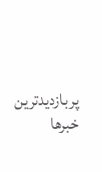پربازدیدترین خبرها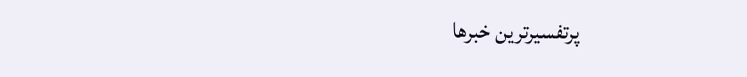پرتفسیرترین خبرها